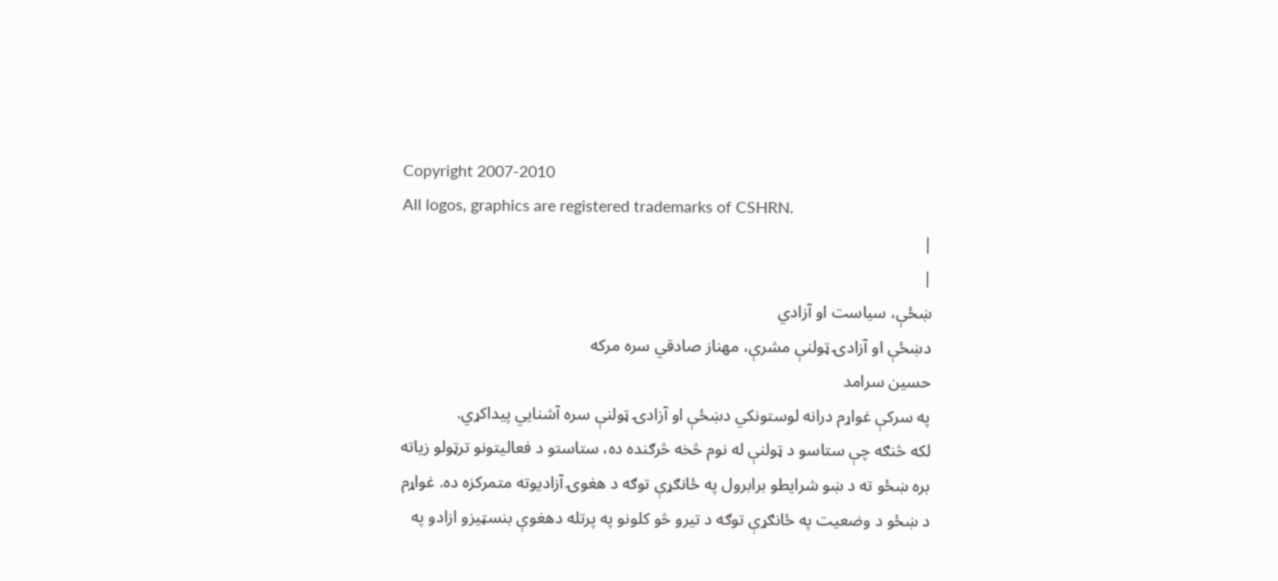Copyright 2007-2010
All logos, graphics are registered trademarks of CSHRN.
|
|
ښځې، سیاست او آزادي
دښځې او آزادۍ ټولنې مشرې، مهناز صادقي سره مرکه
حسین سرامد
په سرکې غواړم درانه لوستونکي دښځې او آزادۍ ټولنې سره آشنايي پیداکړي.
لکه څنګه چې ستاسو د ټولنې له نوم څخه څرګنده ده، ستاستو د فعالیتونو ترټولو زیاته بره ښځو ته د ښو شرایطو برابرول په ځانګړې توګه د هغوۍ آزادیوته متمرکزه ده. غواړم د ښځو د وضعیت په ځانګړې توګه د تیرو څو کلونو په پرتله دهغوې بنسټیزو ازادو په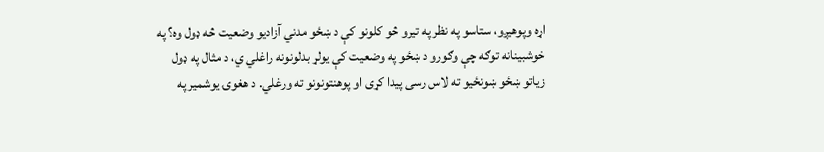اړه وپوهیږو، ستاسو په نظر په تیرو څو کلونو کې د ښځو مدني آزادیو وضعیت څه ډول وه؟ په خوشبینانه توګه چې وګورو د ښځو په وضعیت کې یولړ بدلونونه راغلي ي، د مثال په ډول زیاتو ښځو ښونځیو ته لاس رسی پیدا کړی او پوهنتونونو ته ورغلي. د هغوۍ یوشمیر په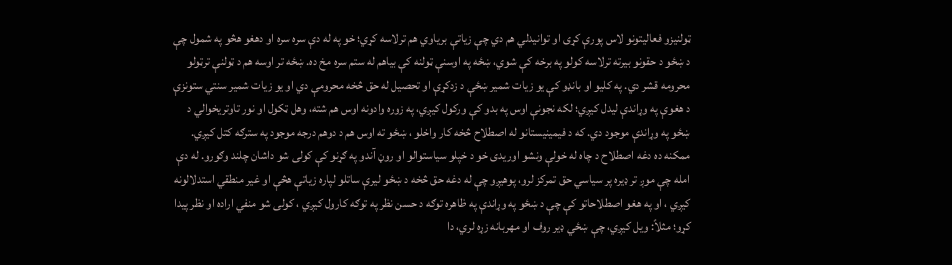ټولنیزو فعالیتونو لاس پورې کړی او توانیدلي هم دي چې زیاتې بریاوي هم ترلاسه کړي؛ خو په له دې سره سره او دهغو هڅو په شمول چې د ښځو د حقونو بیرته ترلاسه کولو په برخه کې شوي، ښځه په اوسنې ټولنه کې بیاهم له ستم سره مخ ده. ښځه تر اوسه هم د ټولنې ترټولو محرومه قشر دي. په کلیو او بانډو کې یو زیات شمیر ښځې د زدکړې او تحصیل له حق څخه محرومې دي او یو زیات شمیر سنتي ستونزې د هغوې په وړاندې لیدل کیږي؛ لکه نجونې اوس په بدو کې ورکول کیږي، په زوره وادونه اوس هم شته، وهل ټکول او نور تاوتریخوالي د ښځو په وړاندې موجود دي. که د فیمینیستانو له اصطلاح څخه کار واخلو ، ښځو ته اوس هم د دوهم درجه موجود په سترګه کتل کیږي. ممکنه ده دغه اصطلاح د چاه له خولې ونشو اوریدی خو د خپلو سیاستوالو او روڼ آندو په ګړنو کې کولی شو داشان چلند وګورو. له دې امله چې موږ تر ډیره پر سیاسي حق تمرکز لرو، پوهیږو چې له دغه حق څخه د ښځو لیرې ساتلو لپاره زیاتې هڅې او غیر منطقي استدلالونه کیږي ، او په هغو اصطلاحاتو کې چې د ښځو په وړاندې په ظاهره توګه د حسن نظر په توګه کارول کیږي ، کولی شو منفي اراده او نظر پیدا کړو؛ مثلاً: ویل کیږي، چې ښځي ډیر روف او مهربانه زړه لري، دا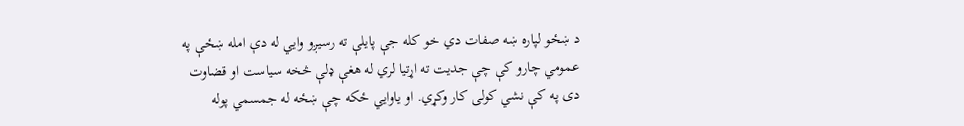د ښځو لپاره ښه صفات دي خو کله جې پايلې ته رسیږو وايي له دې امله ښځې په عمومي چارو کې چې جدیت ته اړتیا لري له هغې ډلې څخه سیاست او قضاوت دی په کې نشي کولی کار وکړي. او یاوايي ځکه چې ښځه له جمسمي پوله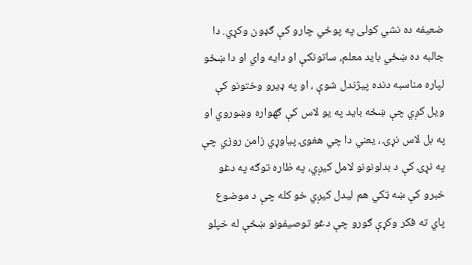ضعیفه ده نشي کولی په پوځي چارو کې ګډون وکړي. دا جالبه ده ښځي باید معلم، ساتونکې او دایه واي او دا ښځو لپاره مناسبه دنده پیژندل شوې ، او په ډیرو وختونو کې ویل کږي چې ښځه باید په یو لاس کې ګهواره وښوروي او په بل لاس نړۍ ، یعني دا چي هغوۍ پیاوړي زامن روزي چې په نړۍ کې د بدلونونو لامل کیږي، په ظاره توګه په دغو خبرو کې ښه ټکي هم لیدل کیږي خو کله چې د موضوع پاي ته فکر وکړې ګورو چې دغو توصیفونو ښځې له خپلو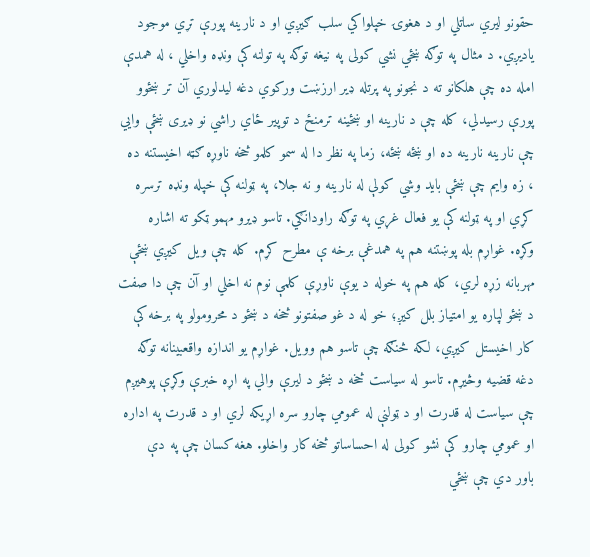حقونو لیري ساتلي او د هغوۍ خپلواکي سلب ګیږي او د نارینه پورې تړي موجود یادیږي. د مثال په توګه ښځي نشي کولی په نیغه توګه په تولنه کې ونډه واخلي ، له همدې امله ده چې هلکانو ته د نجونو په پرتله ډیر ارزښت ورکوي دغه لیدلوري آن تر ښځوو پورې رسیدلي، کله چې د نارینه او ښځینه ترمنځ د توپیر ځاي راشي نو ډیری ښځې وايي چې نارینه نارینه ده او ښځه ښځه، زما په نظر دا له سمو کلمو څخه ناوړه ګټه اخیستنه ده ، زه وايم چې ښځې باید وشي کولې له نارینه و نه جلا، په ټولنه کې خپله ونډه ترسره کړي او په ټولنه کې یو فعال غړي په توګه راودانګي. تاسو ډیرو مهمو ټکو ته اشاره وکړه. غواړم بله پوښتنه هم په همدغې برخه ې مطرح کړم. کله چې ویل کیږي ښځې مهربانه زړه لري، کله هم په خوله د یوې ناوړې کلمې نوم نه اخلي او آن چې دا صفت د ښځو لپاره یو امتیاز بلل کیږ؛ خو له د غو صفتونو څخه د ښځو د محرومولو په برخه کې کار اخیستل کیږي، لکه څنګه چې تاسو هم وویل. غواړم یو اندازه واقعبینانه توګه دغه قضیه وڅیړم. تاسو له سیاست څخه د ښځو د لیرې والي په اړه خبرې وکړې پوهیږم چې سیاست له قدرت او د ټولنې له عمومي چارو سره اړیکه لري او د قدرت په اداره او عمومي چارو کې نشو کولی له احساساتو څخه کار واخلو. هغه کسان چې په دې باور دي چې ښځي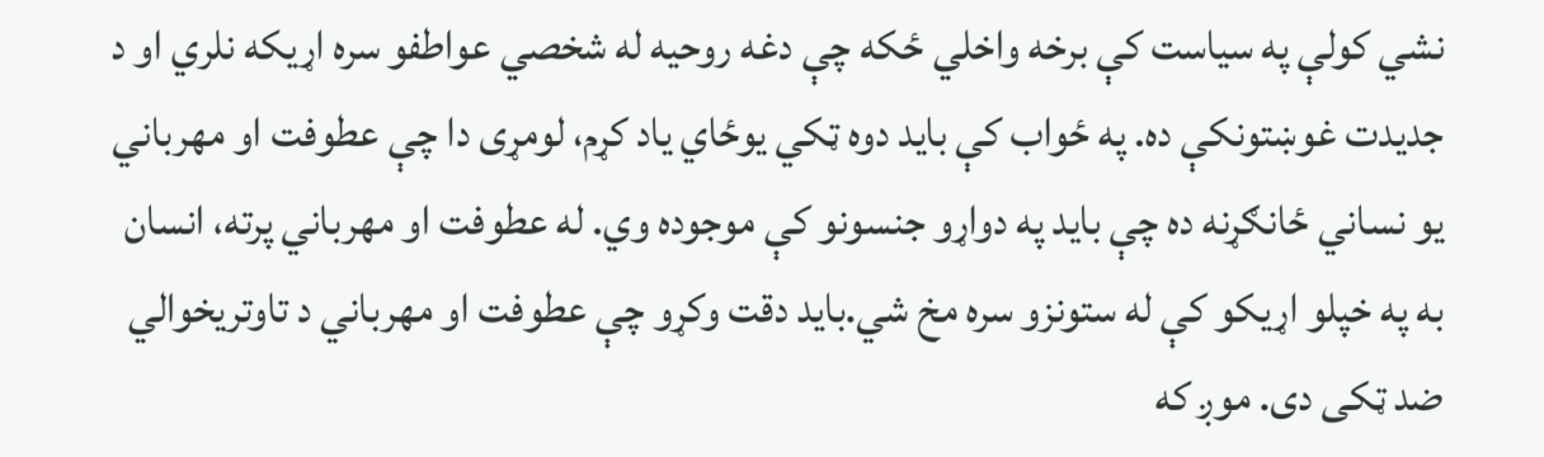نشي کولې په سیاست کې برخه واخلي ځکه چې دغه روحیه له شخصي عواطفو سره اړیکه نلري او د جدیدت غوښتونکې ده. په ځواب کې باید دوه ټکي یوځاي یاد کړم، لومړی دا چې عطوفت او مهرباني یو نساني ځانګړنه ده چې باید په دواړو جنسونو کې موجوده وي. له عطوفت او مهرباني پرته، انسان به په خپلو اړیکو کې له ستونزو سره مخ شي.باید دقت وکړو چې عطوفت او مهرباني د تاوتریخوالي ضد ټکی دی. موږ که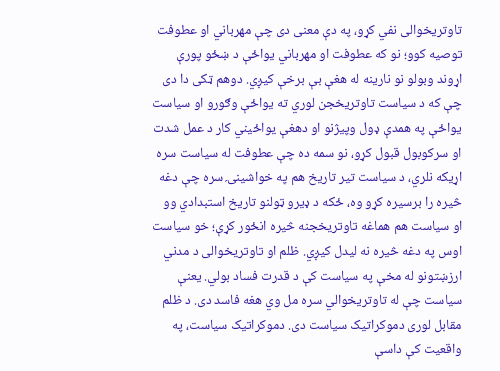تاوتریخوالی نفي کړو، په دې معنی دی چې مهرباني او عطوفت توصیه کوو؛ نو که عطوفت او مهرباني یواځې د ښځو پورې اړوند وبولو نو نارینه له هغې بې برخې کیږي. دوهم ټکی دا دی چې که د سیاست تاوتریخجن لوري ته یواځې وګورو او سیاست یواځې په همدې ډول وپیژنو او دهغې یواځیني کار د عمل شدت او سرکوبول قبول کړو، نو سمه ده چې عطوفت له سیاست سره اړیکه نلري، د سیاست تیر تاریخ هم په خواشینۍ سره چې دغه څیره را برسیره کړو وه، ځکه د ډیرو ټولنو تاریخ استبدادي وو او سیاست هم هماغه تاوتریخجنه څیره انځور کړې؛ خو سیاست اوس په دغه څیره نه لیدل کیږي. ظلم او تاوتریخوالی د مدني ارزښتونو له مخې په سیاست کې د قدرت فساد بولي. یعنې سیاست چې له تاوتریخوالي سره مل وي هغه فاسد دی. د ظلم مقابل لوری دموکراتیک سیاست دی. دموکراتیک سیاست، په واقعیت کې داسې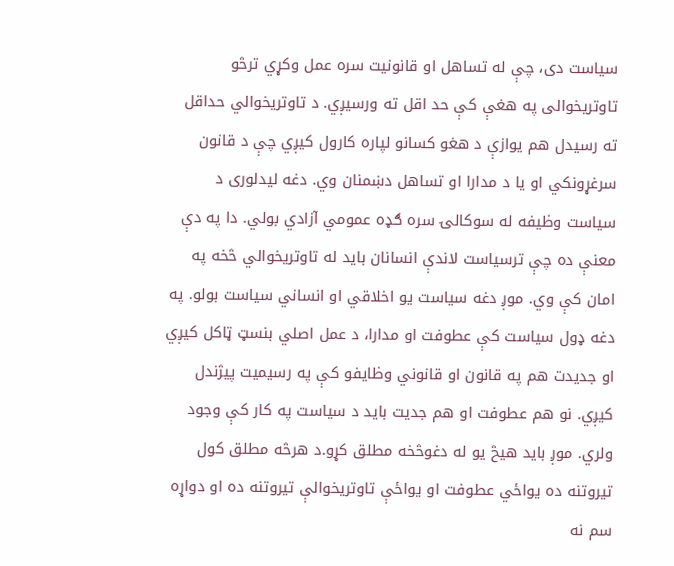سیاست دی، چې له تساهل او قانونیت سره عمل وکړي ترڅو تاوتریخوالی په هغې کې حد اقل ته ورسیږي. د تاوتریخوالي حداقل ته رسیدل هم یوازې د هغو کسانو لپاره کارول کیږي چې د قانون سرغړونکي او یا د مدارا او تساهل دښمنان وي. دغه لیدلوری د سیاست وظیفه له سوکالۍ سره ګډه عمومي آزادي بولي. دا په دې معنې ده چې ترسیاست لاندې انسانان باید له تاوتریخوالي څخه په امان کې وي. موږ دغه سیاست یو اخلاقي او انساني سیاست بولو. په دغه ډول سیاست کې عطوفت او مدارا، د عمل اصلي بنسټ ټاکل کیږي او جدیدت هم په قانون او قانوني وظایفو کې په رسیمیت پیژندل کیږي. نو هم عطوفت او هم جدیت باید د سیاست په کار کې وجود ولري. موږ باید هیڅ یو له دغوڅخه مطلق کړو.د هرڅه مطلق کول تیروتنه ده یواځي عطوفت او یواځې تاوتریخوالې تیروتنه ده او دواړه سم نه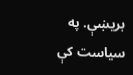بریښې. په سیاست کې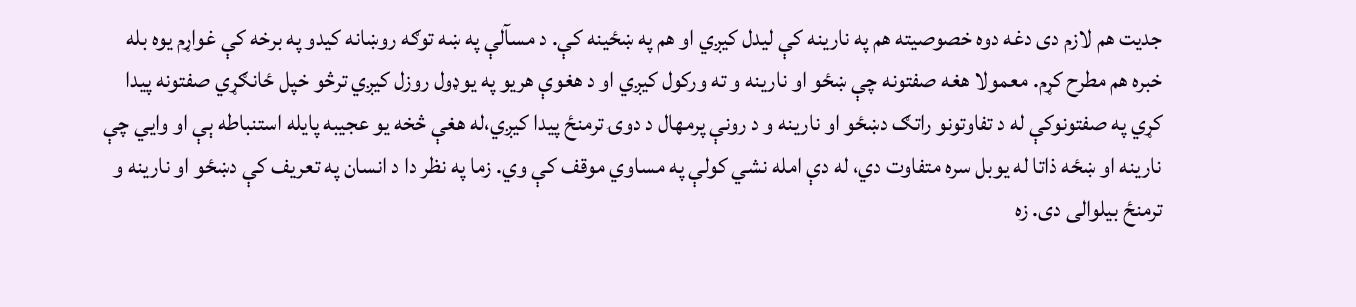جدیت هم لازم دی دغه دوه خصوصیته هم په نارینه کې لیدل کیږي او هم په ښځینه کې. د مسآلې په ښه توګه روښانه کیدو په برخه کې غواړم یوه بله خبره هم مطرح کړم. معمولا هغه صفتونه چې ښځو او نارینه و ته ورکول کیږي او د هغوې هریو په یوډول روزل کیږي ترڅو خپل ځانګړي صفتونه پیدا کړي په صفتونوکې له د تفاوتونو راتګ دښځو او نارینه و د رونې پرمهال د دوۍ ترمنځ پیدا کیږي،له هغې څخه یو عجیبه پایله استنباطه ېې او وايي چې نارینه او ښځه ذاتا له یوبل سره متفاوت دي، له دې امله نشي کولې په مساوي موقف کې وي. زما په نظر دا د انسان په تعریف کې دښځو او نارینه و ترمنځ بیلوالی دی. زه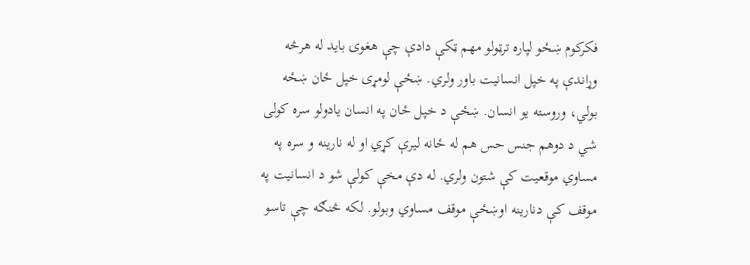فکرکوم ښځو لپاره ترټولو مهم ټکې دادې چې هغوۍ باید له هرڅه وړاندې په خپل انسانیت باور ولري. ښځې لومړی خپل ځان ښځه بولي، وروسته یو انسان. ښځې د خپل ځان په انسان یادولو سره کولی شي د دوهم جنس حس هم له ځانه لیرې کړي او له نارینه و سره په مساوي موقعیت کې شتون ولري. له دې مخې کولې شو د انسانیت په موقف کې دنارینه اوښځې موقف مساوي وبولو. لکه څنګه چې تاسو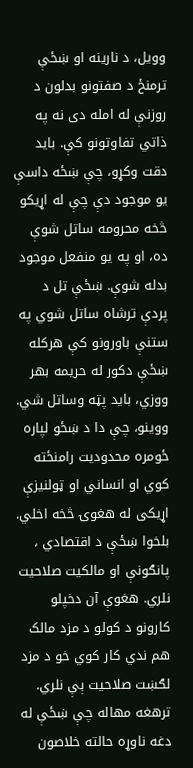وویل، د نارینه او ښځې ترمنځ د صفتونو بدلون د روزنې له امله دی نه په ذاتي تفاوتونو کې. باید دقت وکړو، چې ښځه داسې یو موجود دې چې له اړیکو څخه محرومه ساتل شوې ده، او په یو منفعل موجود بدله شوې. ښځې تل د پردې ترشاه ساتل شوي په ستنې باورونو کې هرکله ښځې دکور له حریمه بهر ووزي، باید پټه وساتل شي. ووینو، چې دا د ښځو لپاره ځومره محدودیت رامنځته کوي او انساني او ټولنیزې اړیکی له هغوۍ څخه اخلي. بلخوا ښځې د اقتصادي ، پانګونې او مالکیت صلاحیت نلري. هغوې آن دخپلو کارونو د کولو د مزد مالک هم ندي کار کوي خو د مزد لګښت صلاحیت ېې نلري. ترهغه مهاله چې ښځې له دغه ناوړه حالته خلاصون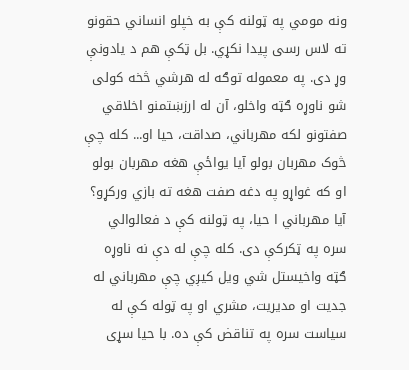ونه مومي په ټولنه کې به خپلو انساني حقونو ته لاس رسی پیدا نکړي. بل ټکې هم د یادونې وړ دی. په معموله توګه له هرشي څخه کولی شو ناوړه ګټه واخلو، آن له ارزښتمنو اخلاقي صفتونو لکه مهرباني، صداقت، حیا او... کله چې څوک مهربان بولو آیا یواځې هغه مهربان بولو او که غواړو په دغه صفت هغه ته بازي ورکړو؟ آیا مهرباني ا حیا، په ټولنه کې د فعالوالي سره په ټکرکې دی. کله چې له دې نه ناوړه ګټه واخیستل شي ویل کیږي چې مهرباني له جديت او مدیریت، مشري او په ټوله کې له سیاست سره په تناقض کې ده. با حیا سړی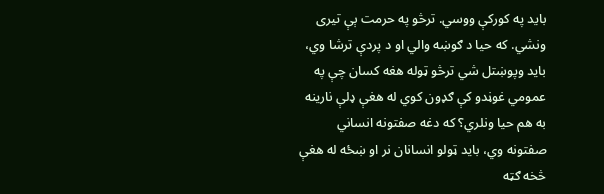باید په کورکې ووسي. ترڅو په حرمت ېې تیری ونشي. که حیا د ګوښه والي او د پردې ترشا وي، باید وپوښتل شي ترڅو ټوله هغه کسان چې په عمومي غوڼدو کې ګډون کوي له هغې ډلې نارینه به هم حیا ونلري؟ که دغه صفتونه انساني صفتونه وي، باید ټولو انسانان نر او ښځه له هغې څخه ګټه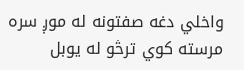واخلي دغه صفتونه له موږ سره مرسته کوي ترڅو له یوبل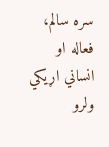سره سالم، فعاله او انساني اړیکي ولرو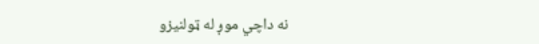نه داچي موږ له ټولنیزو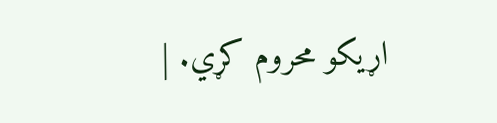اړیکو محروم کړي. |